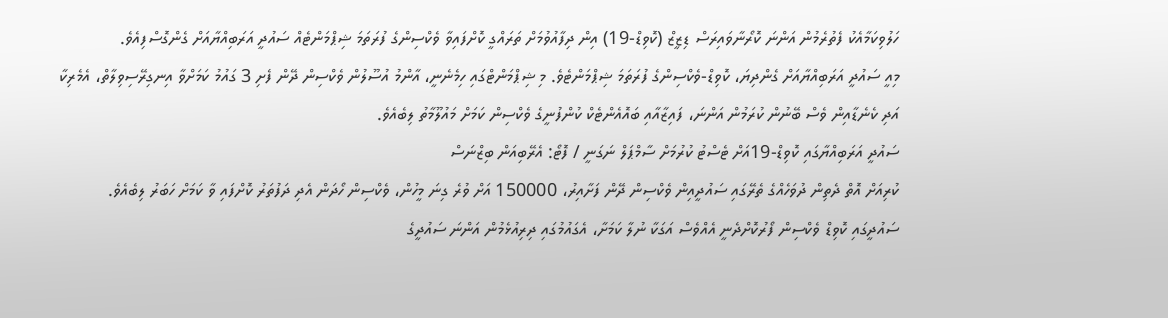ހަލުވިކަމާއެކު ފެތުރެމުން އަންނަ ކޮރޯނާވައިރަސް ޑިޒީޒް (ކޮވިޑް-19) އިން ދިފާއުވުމަށް ތަރައްގީ ކޮށްފައިވާ ވެކްސިންގެ ފުރަތަމަ ޝިޕްމަންޓެއް ސައުދީ އަރަބިއްޔާއަށް ގެންގޮސްފިއެވެ.
މިއީ ސައުދީ އަރަބިއްޔާއަށް ގެންދިޔަ، ކޮވިޑް-ވެކްސިންގެ ފުރަތަމަ ޝިޕްމަންޓެވެ. މި ޝިޕްމަންޓްގައި ހިމެނެނީ، އާންމު އުސޫލުން ވެކްސިން ދޭން ފެށި 3 ގައުމު ކަމަށްވާ އިނގިރޭސިވިލާތް، އެމެރިކާ އަދި ކެނެޑާއިން ވެސް ބޭނުން ކުރަމުން އަންނަ، ފައިޒާއާއި ބައޮއެންޓެކް ކުންފުނީގެ ވެކްސިން ކަމަށް މައުލޫމާތު ލިބެއެވެ.
ސައުދީ އަރަބިއްޔާގައި ކޮވިޑް-19އަށް ޓެސްޓު ކުރުމަށް ސާމްޕަލް ނަގަނީ / ފޮޓޯ: އެރޭބިއަން ބިޒްނަސް
ކުރިއަށް އޮތް ދެތިން ދުވަހެއްގެ ތެރޭގައި ސައުދީއިން ވެކްސިން ދޭން ފަށާއިރު، 150000 އަށް ވުރެ ގިނަ މީހުން، ވެކްސިން ހޯދަން އެދި ދަފުތަރު ކޮށްފައި ވާ ކަމަށް ހަބަރު ލިބެއެވެ.
ސައުދީގައި ކޮވިޑް ވެކްސިން ފޯރުކޮށްދެނީ އެއްވެސް އަގަކާ ނުލާ ކަމަށާ، އެގައުމުގައި ދިރިއުޅެމުން އަންނަ ސައުދީގެ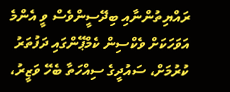ރައްޔިތުންނާއި ބިދޭސީންވެސް ވީ އެންމެ އަވަހަކަށް ވެކްސިން ކެމްޕޭންގައި ދަފުތަރު ކުރުމަށް، ސައުދީގެ ސިއްހަތާ ބެހޭ ވަޒީރު،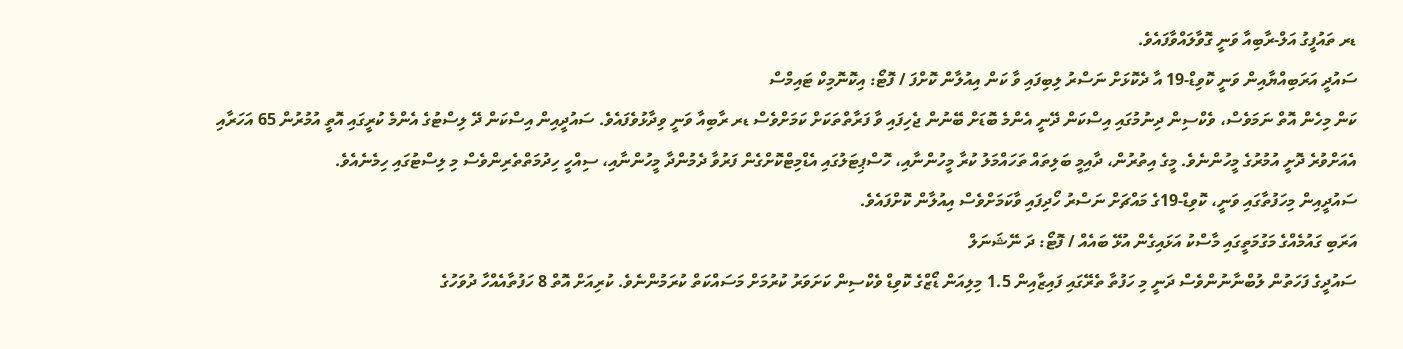ޑރ ތައުފީގު އަލް-ރާބިއާ ވަނީ ގޮވާލައްވާފައެވެ.
ސައުދީ އަރަބިއްޔާއިން ވަނީ ކޮވިޑް-19 އާ ދެކޮޅަށް ނަސްރު ލިބިފައި ވާ ކަން އިއުލާން ކޮށްފަ / ފޮޓޯ: އިކޮނޮމިކް ޓައިމްސް
ކަން މިހެން އޮތް ނަމަވެސް، ވެކްސިން ދިނުމުގައި އިސްކަން ދޭނީ އެންމެ ބޮޑަށް ބޭނުން ޖެހިފައި ވާ ފަރާތްތަކަށް ކަމަށްވެސް ޑރ ރާބިއާ ވަނީ ވިދާޅުވެފައެވެ. ސައުދީއިން އިސްކަން ދޭ ލިސްޓުގެ އެންމެ ކުރީގައި އޮތީ އުމުރުން 65 އަހަރާއި އެއަށްވުރެ ދޮށީ އުމުރުގެ މީހުންނެވެ. މީގެ އިތުރުން، ދާއިމީ ބަލިތައް ތަހައްމަލު ކުރާ މީހުންނާއި، ހޮސްޕިޓަލުގައި އެޑްމިޓްކޮށްގެން ފަރުވާ ދެމުންދާ މީހުންނާއި، ސިއްހީ ހިދުމަތްތެރިންވެސް މި ލިސްޓުގައި ހިމެނެއެވެ.
ސައުދީއިން މިހަފުތާގައި ވަނީ، ކޮވިޑް-19ގެ މައްޗަށް ނަސްރު ހޯދިފައި ވާކަމަށްވެސް އިއުލާން ކޮށްފައެވެ.
އަރަބި ގައުމެއްގެ މަގުމަތީގައި މާސްކު އަޅައިގެން އުޅޭ ބައެއް / ފޮޓޯ: ދަ ނޭޝަނަލް
ސައުދީގެ ފަހަތުން ލުބްނާނުންވެސް ދަނީ މި ހަފުތާ ތެރޭގައި ފައިޒާއިން 1.5 މިލިއަން ޑޯޒްގެ ކޮވިޑް ވެކްސިން ކަށަވަރު ކުރުމަށް މަސައްކަތް ކުރަމުންނެވެ. ކުރިއަށް އޮތް 8 ހަފުތާއެއްހާ ދުވަހުގެ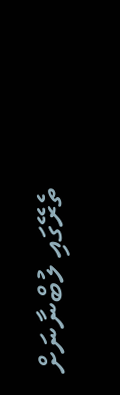ތެރޭގައި ލުބްނާނަށް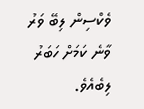ވެކްސިން ލިބޭ ވަރު ވާނެ ކަމަށް ހަބަރު ލިބެއެވެ.